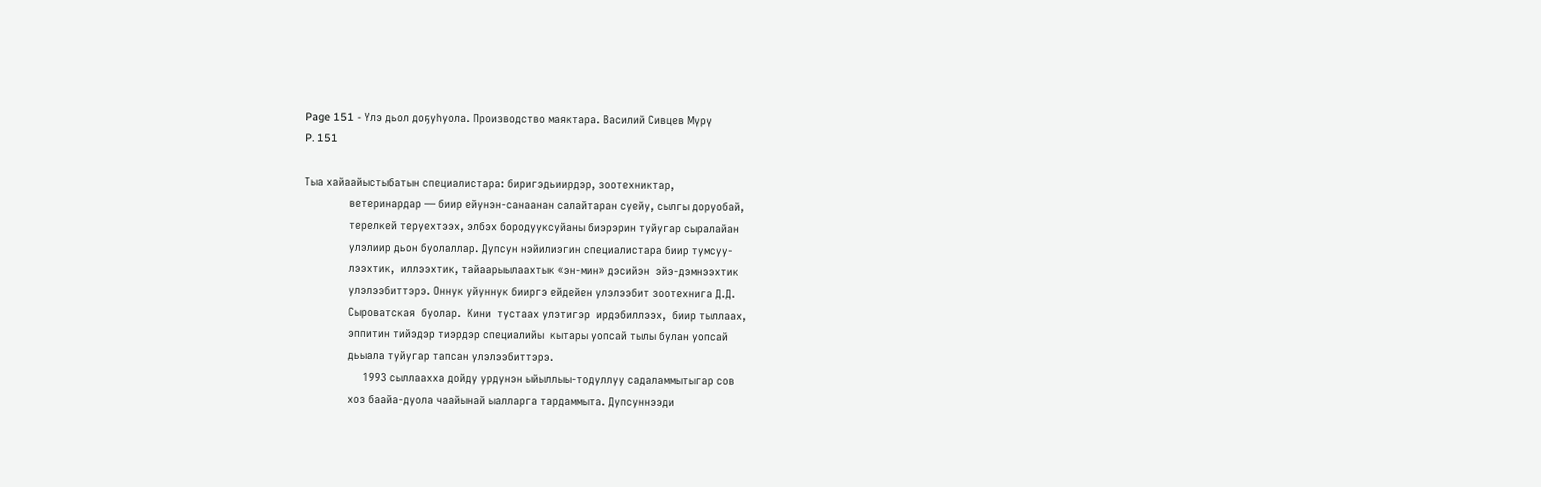Page 151 - Үлэ дьол доҕуһуола. Производство маяктара. Василий Сивцев Мүрү
P. 151

Тыа хайаайыстыбатын специалистара: биригэдьиирдэр, зоотехниктар,
               ветеринардар — биир ейунэн-санаанан салайтаран суейу, сылгы доруобай,
               терелкей теруехтээх, элбэх бородууксуйаны биэрэрин туйугар сыралайан
               улэлиир дьон буолаллар. Дупсун нэйилиэгин специалистара биир тумсуу-
               лээхтик,  иллээхтик, тайаарыылаахтык «эн-мин» дэсийэн  эйэ-дэмнээхтик
               улэлээбиттэрэ. Оннук уйуннук бииргэ ейдейен улэлээбит зоотехнига Д.Д.
               Сыроватская  буолар.  Кини  тустаах улэтигэр  ирдэбиллээх,  биир тыллаах,
               эппитин тийэдэр тиэрдэр специалийы  кытары уопсай тылы булан уопсай
               дьыала туйугар тапсан улэлээбиттэрэ.
                    1993 сыллаахха дойду урдунэн ыйыллыы-тодуллуу садаламмытыгар сов
               хоз баайа-дуола чаайынай ыалларга тардаммыта. Дупсуннээди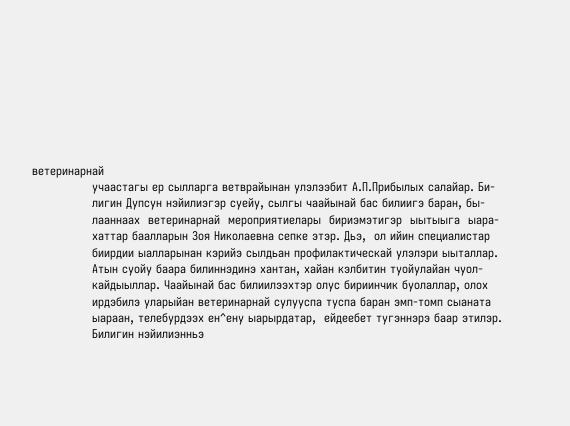ветеринарнай
               учаастагы ер сылларга ветврайынан улэлээбит А.П.Прибылых салайар. Би-
               лигин Дупсун нэйилиэгэр суейу, сылгы чаайынай бас билиигэ баран, бы-
               лааннаах  ветеринарнай  мероприятиелары  бириэмэтигэр  ыытыыга  ыара-
               хаттар баалларын Зоя Николаевна сепке этэр. Дьэ,  ол ийин специалистар
               биирдии ыалларынан кэрийэ сылдьан профилактическай улэлэри ыыталлар.
               Атын суойу баара билиннэдинэ хантан, хайан кэлбитин туойулайан чуол-
               кайдыыллар. Чаайынай бас билиилээхтэр олус бириинчик буолаллар, олох
               ирдэбилэ уларыйан ветеринарнай сулууспа туспа баран эмп-томп сыаната
               ыараан, телебурдээх ен^ену ыарырдатар,  ейдеебет тугэннэрэ баар этилэр.
               Билигин нэйилиэнньэ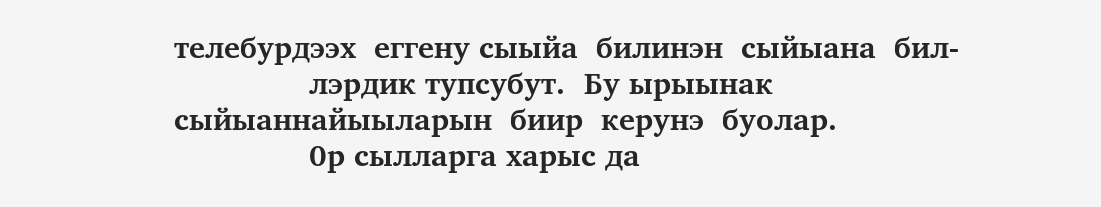телебурдээх  еггену сыыйа  билинэн  сыйыана  бил-
               лэрдик тупсубут.  Бу ырыынак сыйыаннайыыларын  биир  керунэ  буолар.
               0р сылларга харыс да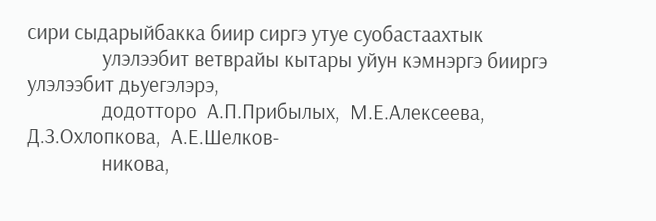сири сыдарыйбакка биир сиргэ утуе суобастаахтык
               улэлээбит ветврайы кытары уйун кэмнэргэ бииргэ улэлээбит дьуегэлэрэ,
               додотторо  А.П.Прибылых,  М.Е.Алексеева,  Д.З.Охлопкова,  А.Е.Шелков-
               никова,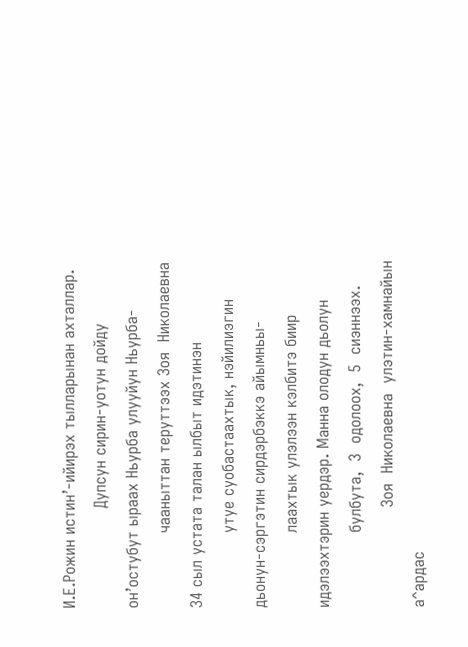И.Е.Рожин истин’-ийирэх тылларынан ахталлар.
                    Дупсун сирин-уотун дойду он’остубут ыраах Ньурба улууйун Ньурба-
               чааныттан теруттээх Зоя  Николаевна 34 сыл устата талан ылбыт идэтинэн
               утуе суобастаахтык, нэйилиэгин дьонун-сэргэтин сирдэрбэккэ айымньы-
               лаахтык улэлээн кэлбитэ биир идэлээхтэрин уердэр. Манна олодун дьолун
               булбута,  3  одолоох,  5  сиэннээх.
                    Зоя  Николаевна  улэтин-хамнайын  а^ардас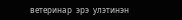ветеринар  эрэ  улэтинэн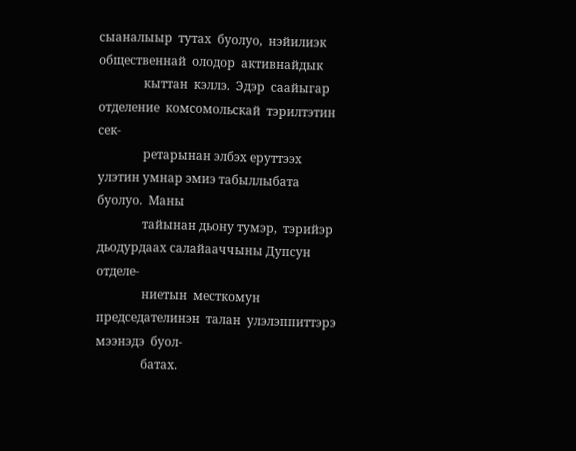сыаналыыр  тутах  буолуо,  нэйилиэк  общественнай  олодор  активнайдык
               кыттан  кэллэ.  Эдэр  саайыгар  отделение  комсомольскай  тэрилтэтин  сек-
               ретарынан элбэх еруттээх улэтин умнар эмиэ табыллыбата буолуо.  Маны
               тайынан дьону тумэр,  тэрийэр дьодурдаах салайааччыны Дупсун  отделе-
               ниетын  месткомун  председателинэн  талан  улэлэппиттэрэ  мээнэдэ  буол-
               батах.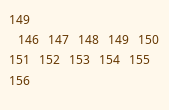149
   146   147   148   149   150   151   152   153   154   155   156